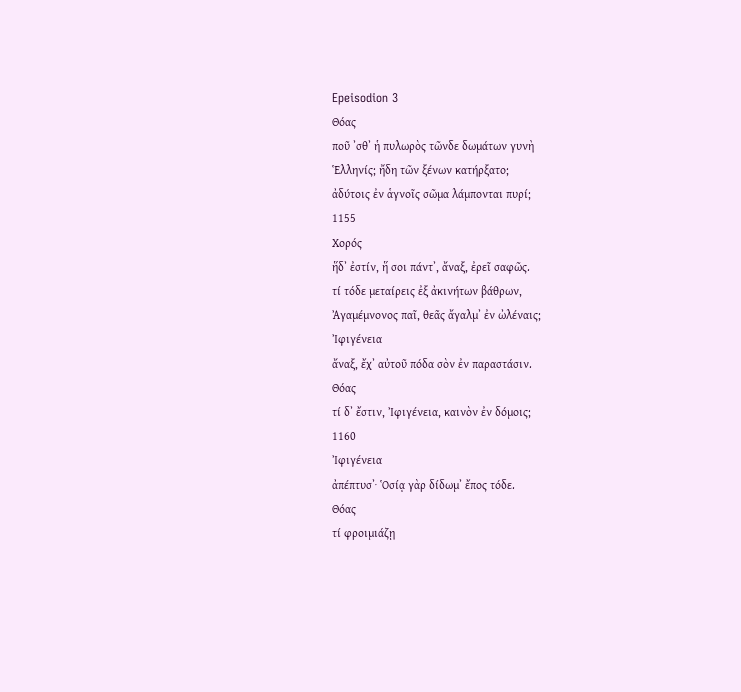Epeisodion 3
Θόας
ποῦ ʼσθʼ ἡ πυλωρὸς τῶνδε δωμάτων γυνὴ
Ἑλληνίς; ἤδη τῶν ξένων κατήρξατο;
ἀδύτοις ἐν ἁγνοῖς σῶμα λάμπονται πυρί;
1155
Χορός
ἥδʼ ἐστίν, ἥ σοι πάντʼ, ἄναξ, ἐρεῖ σαφῶς.
τί τόδε μεταίρεις ἐξ ἀκινήτων βάθρων,
Ἀγαμέμνονος παῖ, θεᾶς ἄγαλμʼ ἐν ὠλέναις;
Ἰφιγένεια
ἄναξ, ἔχʼ αὐτοῦ πόδα σὸν ἐν παραστάσιν.
Θόας
τί δʼ ἔστιν, Ἰφιγένεια, καινὸν ἐν δόμοις;
1160
Ἰφιγένεια
ἀπέπτυσʼ· Ὁσίᾳ γὰρ δίδωμʼ ἔπος τόδε.
Θόας
τί φροιμιάζῃ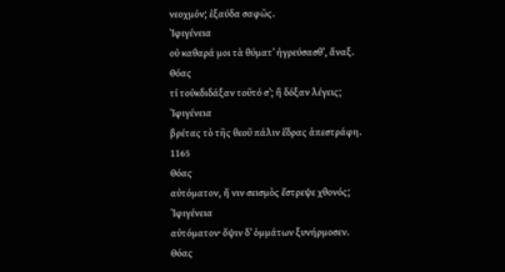νεοχμόν; ἐξαύδα σαφῶς.
Ἰφιγένεια
οὐ καθαρά μοι τὰ θύματʼ ἠγρεύσασθʼ, ἄναξ.
Θόας
τί τοὐκδιδάξαν τοῦτό σʼ; ἢ δόξαν λέγεις;
Ἰφιγένεια
βρέτας τὸ τῆς θεοῦ πάλιν ἕδρας ἀπεστράφη.
1165
Θόας
αὐτόματον, ἤ νιν σεισμὸς ἔστρεψε χθονός;
Ἰφιγένεια
αὐτόματον· ὄψιν δʼ ὀμμάτων ξυνήρμοσεν.
Θόας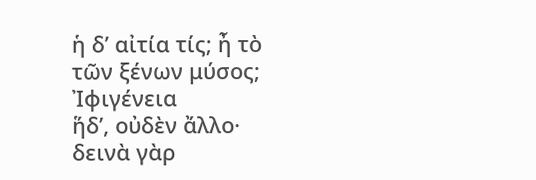ἡ δʼ αἰτία τίς; ἦ τὸ τῶν ξένων μύσος;
Ἰφιγένεια
ἥδʼ, οὐδὲν ἄλλο· δεινὰ γὰρ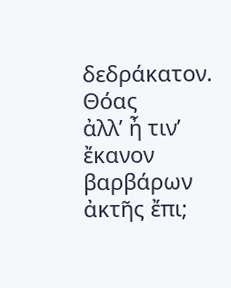δεδράκατον.
Θόας
ἀλλʼ ἦ τινʼ ἔκανον βαρβάρων ἀκτῆς ἔπι;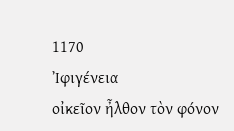1170
Ἰφιγένεια
οἰκεῖον ἦλθον τὸν φόνον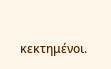κεκτημένοι.